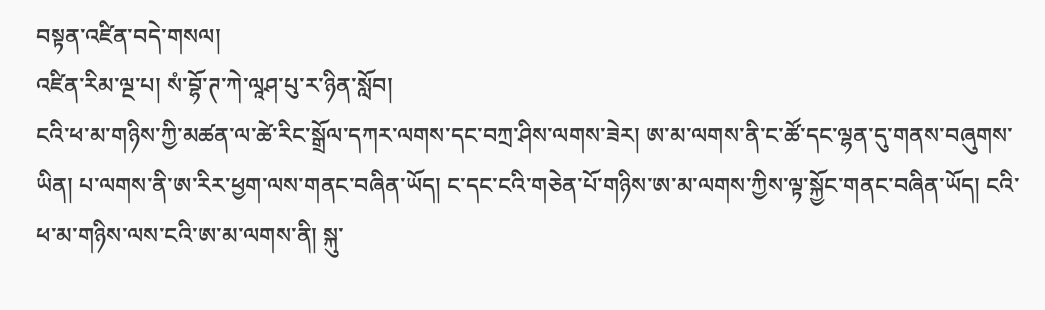བསྟན་འཛིན་བདེ་གསལ།
འཛིན་རིམ་ལྔ་པ། སཾ་བྷོ་ཊ་ཀེ་ལཱཤ་པུ་ར་ཉིན་སློབ།
ངའི་ཕ་མ་གཉིས་ཀྱི་མཚན་ལ་ཚེ་རིང་སྒྲོལ་དཀར་ལགས་དང་བཀྲ་ཤིས་ལགས་ཟེར། ཨ་མ་ལགས་ནི་ང་ཚོ་དང་ལྷན་དུ་གནས་བཞུགས་ཡིན། པ་ལགས་ནི་ཨ་རིར་ཕྱག་ལས་གནང་བཞིན་ཡོད། ང་དང་ངའི་གཅེན་པོ་གཉིས་ཨ་མ་ལགས་ཀྱིས་ལྟ་སྐྱོང་གནང་བཞིན་ཡོད། ངའི་ཕ་མ་གཉིས་ལས་ངའི་ཨ་མ་ལགས་ནི། སྐུ་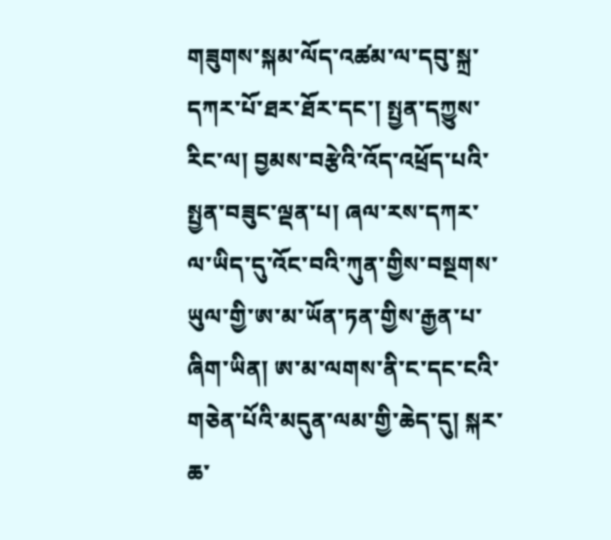གཟུགས་སྐམ་ལོད་འཚམ་ལ་དབུ་སྐྲ་དཀར་པོ་ཐར་ཐོར་དང་། སྤྱན་དཀྱུས་རིང་ལ། བྱམས་བརྩེའི་འོད་འཕྲོད་པའི་སྤྱན་བཟུང་ལྡན་པ། ཞལ་རས་དཀར་ལ་ཡིད་དུ་འོང་བའི་ཀུན་གྱིས་བསྔགས་ཡུལ་གྱི་ཨ་མ་ཡོན་ཏན་གྱིས་རྒྱན་པ་ཞིག་ཡིན། ཨ་མ་ལགས་ནི་ང་དང་ངའི་གཅེན་པོའི་མདུན་ལམ་གྱི་ཆེད་དུ། སྐར་ཆ་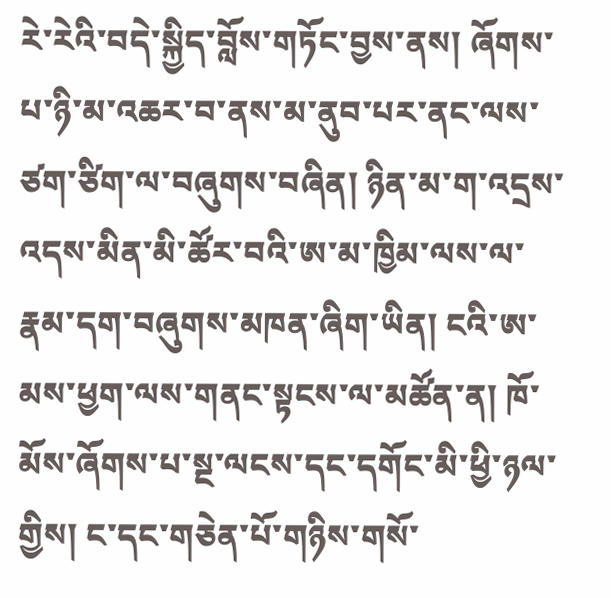རེ་རེའི་བདེ་སྐྱིད་བློས་གཏོང་བྱས་ནས། ཞོགས་པ་ཉི་མ་འཆར་བ་ནས་མ་ནུབ་པར་ནང་ལས་ཙག་ཙིག་ལ་བཞུགས་བཞིན། ཉིན་མ་ག་འདྲས་འདས་མིན་མི་ཚོར་བའི་ཨ་མ་ཁྱིམ་ལས་ལ་རྣམ་དག་བཞུགས་མཁན་ཞིག་ཡིན། ངའི་ཨ་མས་ཕྱག་ལས་གནང་སྟངས་ལ་མཚོན་ན། ཁོ་མོས་ཞོགས་པ་སྔ་ལངས་དང་དགོང་མི་ཕྱི་ཉལ་གྱིས། ང་དང་གཅེན་པོ་གཉིས་གསོ་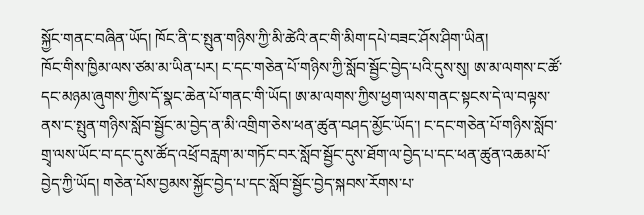སྐྱོང་གནང་བཞིན་ཡོད། ཁོང་ནི་ང་སྤུན་གཉིས་ཀྱི་མི་ཚེའི་ནང་གི་མིག་དཔེ་བཟང་ཤོས་ཤིག་ཡིན།
ཁོང་གིས་ཁྱིམ་ལས་ཙམ་མ་ཡིན་པར། ང་དང་གཅེན་པོ་གཉིས་ཀྱི་སློབ་སྦྱོང་བྱེད་པའི་དུས་སུ། ཨ་མ་ལགས་ང་ཚོ་དང་མཉམ་ཞུགས་ཀྱིས་དོ་སྣང་ཆེན་པོ་གནང་གི་ཡོད། ཨ་མ་ལགས་ཀྱིས་ཕྱག་ལས་གནང་སྟངས་དེ་ལ་བལྟས་ནས་ང་སྤུན་གཉིས་སློབ་སྦྱོང་མ་བྱེད་ན་མི་འགྲིག་ཅེས་ཕན་ཚུན་བཤད་མྱོང་ཡོད་། ང་དང་གཅེན་པོ་གཉིས་སློབ་གྲྭ་ལས་ཡོང་བ་དང་དུས་ཚོད་འཕྲོ་བརླག་མ་གཏོང་བར་སློབ་སྦྱོང་དུས་ཐོག་ལ་བྱེད་པ་དང་ཕན་ཚུན་འཆམ་པོ་བྱེད་ཀྱི་ཡོད། གཅེན་པོས་བྱམས་སྐྱོང་བྱེད་པ་དང་སློབ་སྦྱོང་བྱེད་སྐབས་རོགས་པ་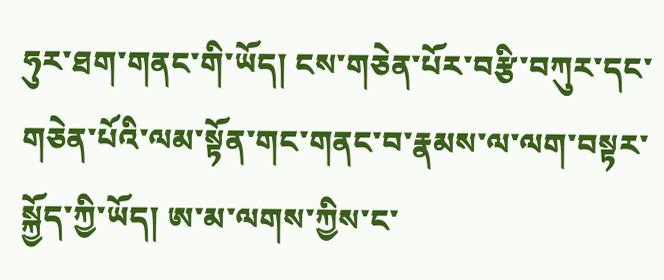ཧུར་ཐག་གནང་གི་ཡོད། ངས་གཅེན་པོར་བརྩི་བཀུར་དང་གཅེན་པོའི་ལམ་སྟོན་གང་གནང་བ་རྣམས་ལ་ལག་བསྟར་སྐྱོད་ཀྱི་ཡོད། ཨ་མ་ལགས་ཀྱིས་ང་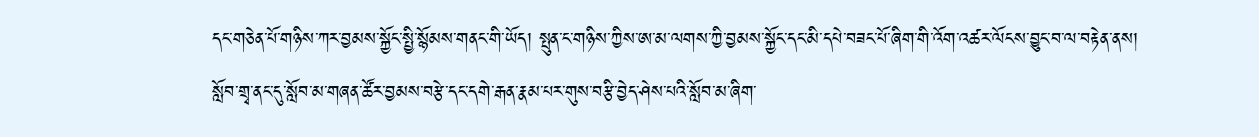དང་གཅེན་པོ་གཉིས་ཀར་བྱམས་སྐྱོང་སྤྱི་སྙོམས་གནང་གི་ཡོད། སྤུན་ང་གཉིས་ཀྱིས་ཨ་མ་ལགས་ཀྱི་བྱམས་སྐྱོང་དང་མི་དཔེ་བཟང་པོ་ཞིག་གི་འོག་འཚར་ལོངས་བྱུང་བ་ལ་བརྟེན་ནས། སློབ་གྲྭ་ནང་དུ་སློབ་མ་གཞན་ཚོར་བྱམས་བརྩེ་དང་དགེ་རྒན་རྣམ་པར་གུས་བརྩི་བྱེད་ཤེས་པའི་སློབ་མ་ཞིག་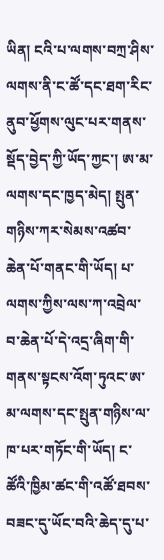ཡིན། ངའི་པ་ལགས་བཀྲ་ཤིས་ལགས་ནི་ང་ཚོ་དང་ཐག་རིང་ནུབ་ཕྱོགས་ལུང་པར་གནས་སྡོད་བྱེད་ཀྱི་ཡོད་ཀྱང་། ཨ་མ་ལགས་དང་ཁྱད་མེད། སྤུན་གཉིས་ཀར་སེམས་འཚབ་ཆེན་པོ་གནང་གི་ཡོད། པ་ལགས་ཀྱིས་ལས་ཀ་འབྲེལ་བ་ཆེན་པོ་དེ་འདྲ་ཞིག་གི་གནས་སྟངས་འོག་ཏུའང་ཨ་མ་ལགས་དང་སྤུན་གཉིས་ལ་ཁ་པར་གཏོང་གི་ཡོད། ང་ཚོའི་ཁྱིམ་ཚང་གི་འཚོ་ཐབས་བཟང་དུ་ཡོང་བའི་ཆེད་དུ་པ་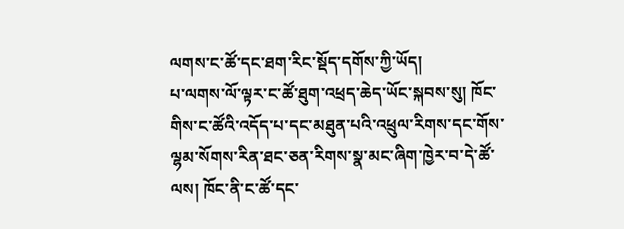ལགས་ང་ཚོ་དང་ཐག་རིང་སྡོད་དགོས་ཀྱི་ཡོད།
པ་ལགས་ལོ་ལྟར་ང་ཚོ་ཐུག་འཕྲད་ཆེད་ཡོང་སྐབས་སུ། ཁོང་གིས་ང་ཚོའི་འདོད་པ་དང་མཐུན་པའི་འཕྲུལ་རིགས་དང་གོས་ལྷམ་སོགས་རིན་ཐང་ཅན་རིགས་སྣ་མང་ཞིག་ཁྱེར་བ་དེ་ཚོ་ལས། ཁོང་ནི་ང་ཚོ་དང་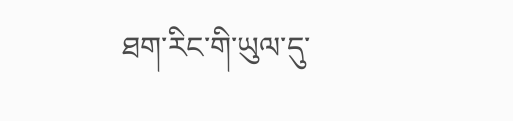ཐག་རིང་གི་ཡུལ་དུ་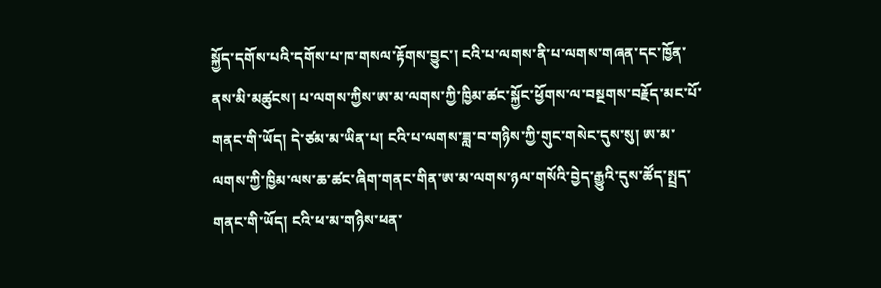སྐྱོད་དགོས་པའི་དགོས་པ་ཁ་གསལ་རྟོགས་བྱུང་། ངའི་པ་ལགས་ནི་པ་ལགས་གཞན་དང་ཁྱོན་ནས་མི་མཚུངས། པ་ལགས་ཀྱིས་ཨ་མ་ལགས་ཀྱི་ཁྱིམ་ཚང་སྐྱོང་ཕྱོགས་ལ་བསྔགས་བརྗོད་མང་པོ་གནང་གི་ཡོད། དེ་ཙམ་མ་ཡིན་པ། ངའི་པ་ལགས་ཟླ་བ་གཉིས་ཀྱི་གུང་གསེང་དུས་སུ། ཨ་མ་ལགས་ཀྱི་ཁྱིམ་ལས་ཆ་ཚང་ཞིག་གནང་གིན་ཨ་མ་ལགས་ཉལ་གསོའི་བྱེད་རྒྱུའི་དུས་ཚོད་སྤྲད་གནང་གི་ཡོད། ངའི་ཕ་མ་གཉིས་ཕན་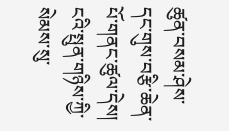ཚུན་བསམ་ཤེས་དང་གུས་བརྩི་ཆེན་པོ་གནང་ཚུལ་དེས། ངའི་སྤུན་གཉིས་ཀྱི་སེམས་སུ་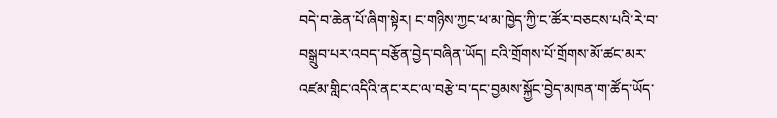བདེ་བ་ཆེན་པོ་ཞིག་སྟེར། ང་གཉིས་ཀྱང་ཕ་མ་ཁྱེད་ཀྱི་ང་ཚོར་བཅངས་པའི་རེ་བ་བསྒྲུབ་པར་འབད་བརྩོན་བྱེད་བཞིན་ཡོད། ངའི་གྲོགས་པོ་གྲོགས་མོ་ཚང་མར་འཛམ་གླིང་འདིའི་ནང་རང་ལ་བརྩེ་བ་དང་བྱམས་སྐྱོང་བྱེད་མཁན་ག་ཚོད་ཡོད་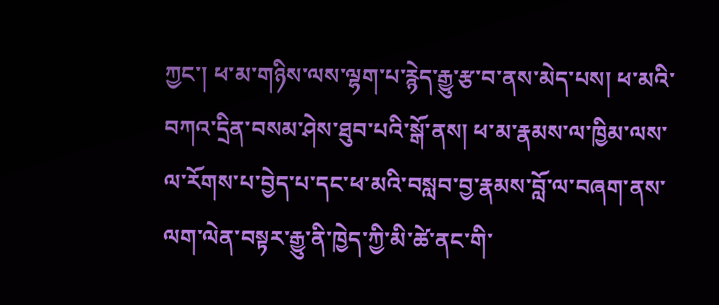ཀྱང་། ཕ་མ་གཉིས་ལས་ལྷག་པ་རྙེད་རྒྱུ་རྩ་བ་ནས་མེད་པས། ཕ་མའི་བཀའ་དྲིན་བསམ་ཤེས་ཐུབ་པའི་སྒོ་ནས། ཕ་མ་རྣམས་ལ་ཁྱིམ་ལས་ལ་རོགས་པ་བྱེད་པ་དང་ཕ་མའི་བསླབ་བྱ་རྣམས་བློ་ལ་བཞག་ནས་ལག་ལེན་བསྟར་རྒྱུ་ནི་ཁྱེད་ཀྱི་མི་ཚེ་ནང་གི་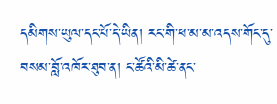དམིགས་ཡུལ་དང་པོ་དེ་ཡིན། རང་གི་ཕ་མ་མ་འདས་གོང་དུ་བསམ་བློ་འཁོར་ཐུབ་ན། ང་ཚོའི་མི་ཚེ་ནང་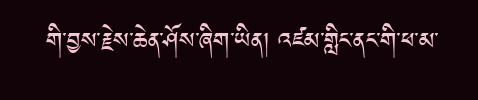གི་བྱས་རྗེས་ཆེན་ཤོས་ཞིག་ཡིན། འཛམ་གླིང་ནང་གི་ཕ་མ་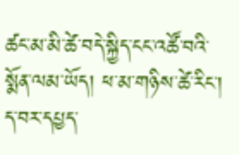ཚང་མ་མི་ཚེ་བདེ་སྐྱིད་ངང་འཚོ་བའི་སྨོན་ལམ་ཡོད། ཕ་མ་གཉིས་ཚེ་རིང་།
ད་བར་དཔྱད་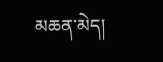མཆན་མེད།